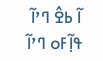ߊ߬ ߕߐ߮ ߣߴߊ߬ ߟߊ߲߬ߓߋ ߣߴߊ߬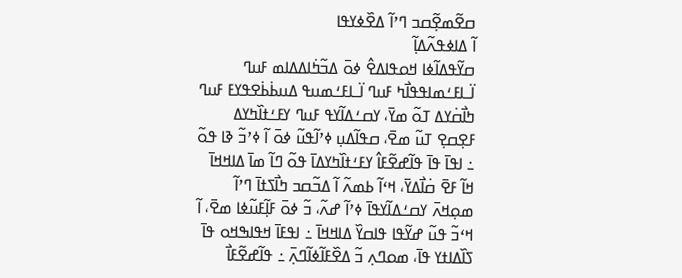ߛߐ߬ߘߐ߲߬ߛߏ ߣߴߊ߬ ߡߐ߰ߦߌߟߊ
ߊ߬ ߡߊߦߟߍ߬ߡߊ߲߬
ߛߌ߬ߟߡߊ߬ߦߊ ߞߋߟߊߡߐ߮ ߦߋ߫ ߡߏ߬ߤ߭ߊߡߡߊߘ ߓߎߣ ߊ߳ߺߊߓߑߘߊߟߟߊ߯ߤ ߓߎߣ ߊ߳ߺߊߓߑߘߎߟ ߡߎߕ߭ߕ߭ߐߟߌߓ ߓߎߣ ߤߊ߯ߛ߭ߌߡ ߠߋ߬ ߘߌ߫، ߌߛߑߡߊ߬ߌߟ ߓߎߣ ߌߓߑߙߊ߰ߤߌߡ ߓߐ߲ߛߐ߲ ߠߎ߬ ߘߐ߫، ߛߟߊ߬ߡߎ߲ ߦߴߊ߬ߟߎ߬ ߦߋ߫ ߊ߬ ߦߴߏ߬ ߢߊ ߟߋ߬ ߸ ߊߟߊ߫ ߟߊ߫ ߟߊ߬ߝߐ߬ߓߊ߮ ߌߓߑߙߊ߰ߤߌߡߊ߫ ߟߋ߬ ߣߊ߬ ߘߊ߫ ߡߊߞߞߊ߫ ߞߊ߬ ߓߐ߫ ߛ߭ߊ߯ߡߌ߫، ߞߵߊ߬ ߕߘߍ߬ ߊ߬ ߡߏ߬ߛߏ ߤߊ߯ߖߙߊ߫ ߣߴߊ߬ ߘߋ߲ߞߍ߫ ߌߛߑߡߊ߬ߌߟߊ߫ ߦߴߊ߬ ߝߍ߬، ߏ߬ ߦߋ߫ ߓߊ߲߬ߓߎ߬ߦߊ ߘߐ߫، ߊ߬ ߞߵߏ߬ ߟߎ߬ ߝߌ߬ߟߊ ߟߊߛߌ߰ ߡߊߞߞߊ߫ ߸ ߊߟߓߊ߫ ߞߟߊߒߞߋ ߟߊ߫ ߖߊ߰ߡߊߙߌ ߟߊ߫، ߘߋߣߍ߲ ߏ߬ ߡߐ߰ߓߊ߬ߦߊ߬ߣߍ߲߫ ߸ ߟߊ߬ߝߐ߬ߓߊ߯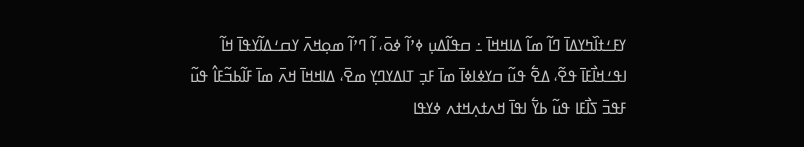ߌߓߑߙߊ߰ߤߌߡߊ߫ ߣߊ߬ ߘߊ߬ ߡߊߞߞߊ߫ ߸ ߛߟߊ߬ߡߎ߲ ߦߴߊ߬ ߦߋ߫، ߊ߬ ߣߴߊ߬ ߘߋ߲ߞߍ߫ ߌߛߑߡߊ߬ߌߟߊ߫ ߞߊ߬ ߊߟߑߞߊ߯ߓߊ߫ ߟߐ߬، ߡߐ߱ ߟߎ߬ ߛߌߦߊߦߊ߫ ߘߊ߫ ߓߏ߲ ߠߊߡߌߣߌ߲ ߘߐ߫، ߡߊߞߞߊ߫ ߞߍ߫ ߘߊ߫ ߓߊ߬ߕߏ߬ߓߊ߮ ߟߎ߬ ߓߟߏ߫ ߖߊ߯ߓߊ ߟߎ߬ ߕߌ߱ ߊߟߊ߫ ߞߍߙߍ߲ߞߙߍ ߦߌߟߊ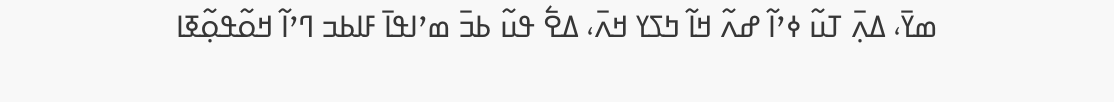ߘߌ߫، ߡߍ߲߫ ߠߎ߬ ߦߴߊ߬ ߝߍ߬ ߞߊ߬ ߤߖߌ ߞߍ߫، ߡߐ߱ ߟߎ߬ ߕߏ߫ ߘߴߊߟߊ߫ ߓߊߕߏ ߣߴߊ߬ ߞߋ߬ߟߋ߲߬ߧߊ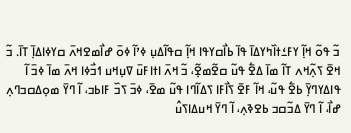ߏ߬ ߟߋ߬ ߞߊ߲߬ ߌߓߑߙߊ߰ߤߌߡߊ߫ ߟߊ߫ ߕߊ߯ߛߌߟߊ ߞߊ߲߬ ߛߟߊ߬ߡߎ߲ ߦߴߊ߬ ߦߋ߫ ߝߊ߯ߘߐߞߍ߫ ߛߌߦߊߡߊ߲߫ ߠߊ߫. ߏ߬ ߞߐ߫ ߖߍ߲߬ߞߍ ߠߊ߬ ߘߊ߫ ߡߐ߱ ߟߎ߬ ߛߐ߬ߘߐ߲߬، ߏ߬ ߞߍ߫ ߊߙߊߓߎ߫ ߜߎ߲ߞߎ ߗߏ߯ߦߊ ߞߍ߫ ߘߊ߫ ߦߏ߫ ߊ߬ ߟߊߡߌߣߌ߲߫ ߕߐ߱ ߟߎ߬، ߞߊ߬ ߓߐ߫ ߖߊ߯ߓߊ ߖߡߊ߬ߣߊ ߟߎ߬ ߘߐ߫، ߦߏ߫ ߖߏ߰ ߓߊߕߏ، ߊ߬ ߣߌ߫ ߘߋ߲ߡߛߏߣߍ߲ ߝߊ߯، ߊ߬ ߣߌ߫ ߡߏ߬ߛߏ ߕߐߢߍ߲، ߊ߬ ߣߌ߫ ߞߎߡߊߖߎ߮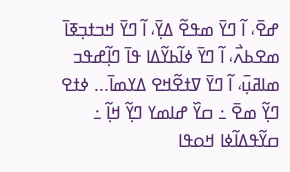ߝߐ߫، ߊ߬ ߣߌ߫ ߘߟߐ߬ ߡߌ߲߫، ߊ߬ ߣߌ߫ ߞߏߙߏ߲ߧߊ߫ ߘߐߕߍ߯، ߊ߬ ߣߌ߫ ߦߊ߬ߕߌ߬ߡߊ ߟߊ߫ ߣߊ߲߬ߝߟߏ ߘߊߥߎ߲߫، ߊ߬ ߣߌ߫ ߜߙߐ߬ߞߐ ߡߌߘߊ߫... ߦߙߐ ߣߌ߲߬ ߘߐ߫ ߸ ߛߌ߰ ߝߊߘߌ ߣߌ߲߬ ߞߊ߲߬ ߸ ߛߌ߬ߟߡߊ߬ߦߊ ߞߋߟߊ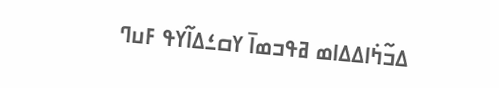ߡߏ߬ߤ߭ߊߡߡߊߘ ߥߟߏߘߊ߫ ߌߛߑߡߊ߬ߌߟ ߓߎߣ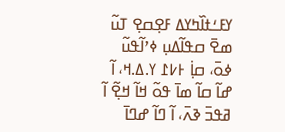ߌߓߑߙߊ߰ߤߌߡ ߓߐ߲ߛߐ߲ ߠߎ߬ ߘߐ߫ ߛߟߊ߬ߡߎ߲ ߦߴߊ߬ߟߎ߬ ߦߋ߫، ߛߊ߲߭ ߅߇߁ ߌ.ߡ.ߞ، ߊ߬ ߝߊ߬ ߛߊ߬ ߘߊ߫ ߟߋ߬ ߞߊ߬ ߞߐ߲߬ ߊ߬ ߥߟߏ߫ ߢߍ߫، ߊ߬ ߣߊ߬ ߝߣߊ߫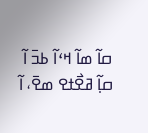ߛߊ߬ ߘߊ߬ ߞߵߊ߬ ߕߏ߫ ߊ߬ ߛߊ߲߬ ߥߐ߯ߙߐ ߘߐ߫، ߊ߬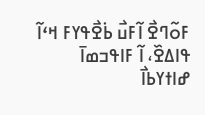ߓߋ߬ߣߐ߯ ߊ߬ߓߎ߯ ߕ߭ߐ߯ߟߌߓ ߞߵߊ߬ ߟߊߡߐ߰، ߊ߬ ߓߊߟߏߘߊ߫ ߝߊߙߌߕߊ߯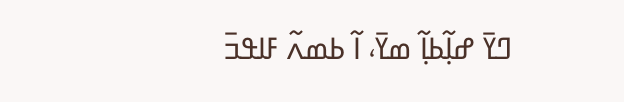ߣߌ߫ ߝߊ߲߬ߕߊ߲߬ ߘߌ߫، ߊ߬ ߕߘߍ߬ ߓߊߟߏ߫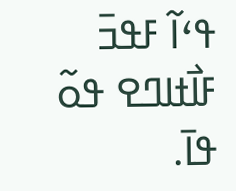ߟߵߊ߬ ߓߟߏ߫ ߓߊ߯ߙߊߣߐ ߟߋ߬ ߟߊ߫.